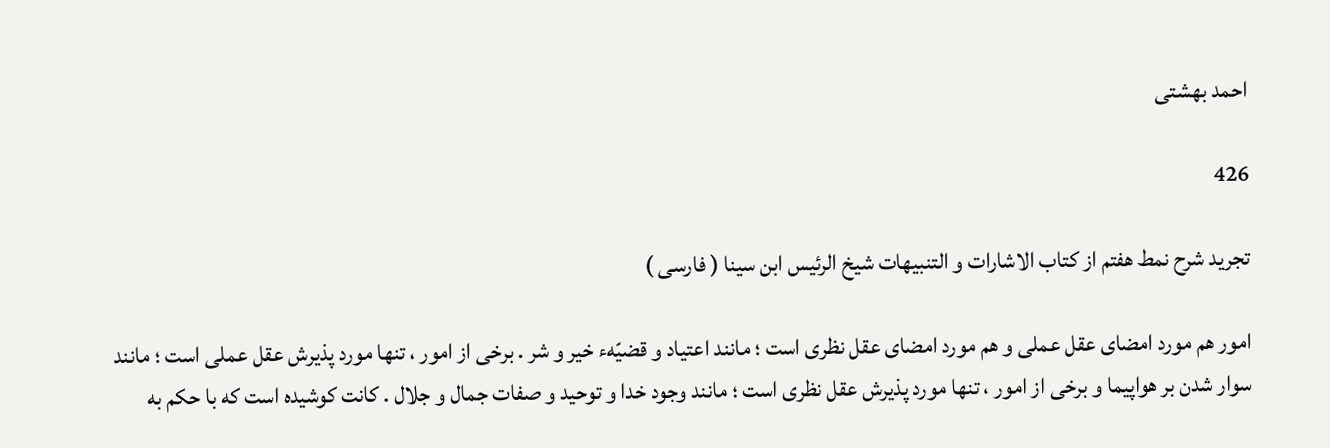احمد بهشتى

426

تجريد شرح نمط هفتم از كتاب الاشارات و التنبيهات شيخ الرئيس ابن سينا ( فارسى )

امور هم مورد امضاى عقل عملى و هم مورد امضاى عقل نظرى است ؛ مانند اعتياد و قضيّهء خير و شر . برخى از امور ، تنها مورد پذيرش عقل عملى است ؛ مانند سوار شدن بر هواپيما و برخى از امور ، تنها مورد پذيرش عقل نظرى است ؛ مانند وجود خدا و توحيد و صفات جمال و جلال . كانت كوشيده است كه با حكم به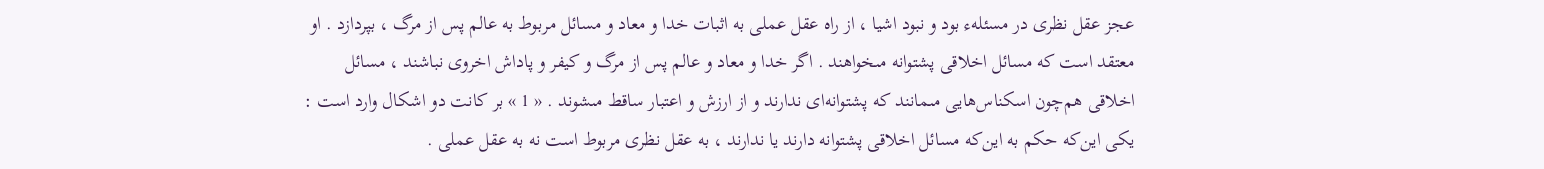عجز عقل نظرى در مسئلهء بود و نبود اشيا ، از راه عقل عملى به اثبات خدا و معاد و مسائل مربوط به عالم پس از مرگ ، بپردازد . او معتقد است كه مسائل اخلاقى پشتوانه مىخواهند . اگر خدا و معاد و عالم پس از مرگ و كيفر و پاداش اخروى نباشند ، مسائل اخلاقى هم‌چون اسكناس‌هايى مىمانند كه پشتوانه‌اى ندارند و از ارزش و اعتبار ساقط مىشوند . « 1 » بر كانت دو اشكال وارد است : يكى اين‌كه حكم به اين‌كه مسائل اخلاقى پشتوانه دارند يا ندارند ، به عقل نظرى مربوط است نه به عقل عملى .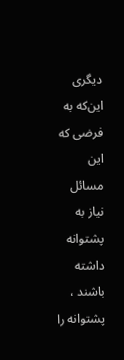ديگرى اين‌كه به فرضى كه اين مسائل نياز به پشتوانه داشته باشند ، پشتوانه را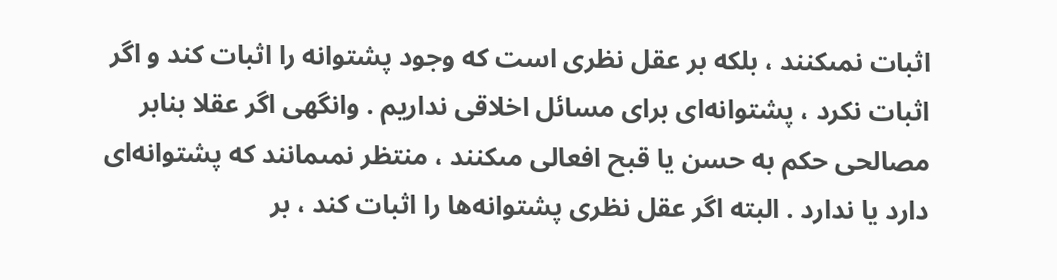اثبات نمىكنند ، بلكه بر عقل نظرى است كه وجود پشتوانه را اثبات كند و اگر اثبات نكرد ، پشتوانه‌اى براى مسائل اخلاقى نداريم . وانگهى اگر عقلا بنابر مصالحى حكم به حسن يا قبح افعالى مىكنند ، منتظر نمىمانند كه پشتوانه‌اى دارد يا ندارد . البته اگر عقل نظرى پشتوانه‌ها را اثبات كند ، بر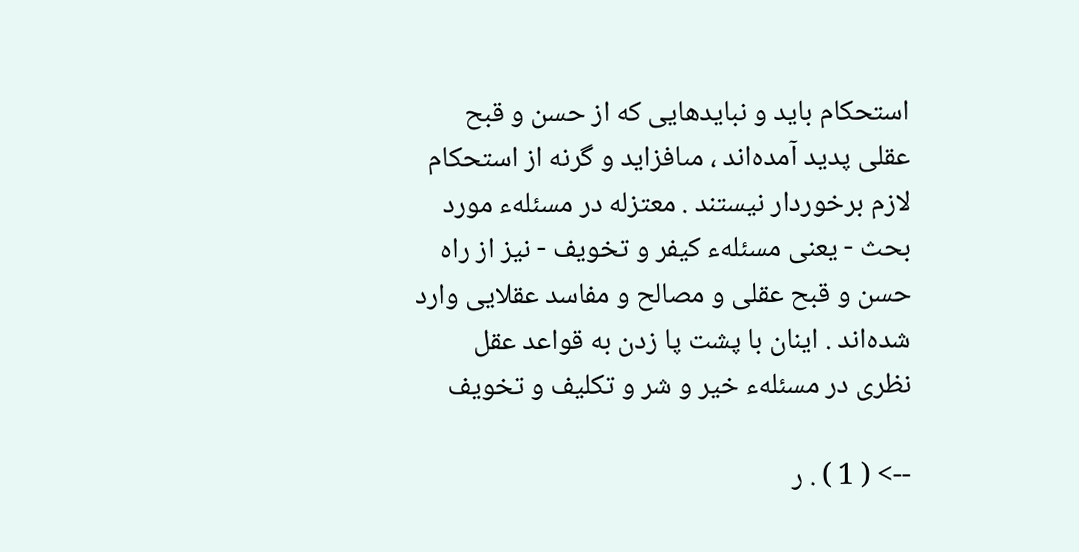استحكام بايد و نبايدهايى كه از حسن و قبح عقلى پديد آمده‌اند ، مىافزايد و گرنه از استحكام لازم برخوردار نيستند . معتزله در مسئلهء مورد بحث - يعنى مسئلهء كيفر و تخويف - نيز از راه حسن و قبح عقلى و مصالح و مفاسد عقلايى وارد شده‌اند . اينان با پشت پا زدن به قواعد عقل نظرى در مسئلهء خير و شر و تكليف و تخويف

--> ( 1 ) . ر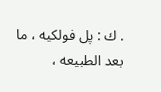. ك : پل فولكيه ، ما بعد الطبيعه ،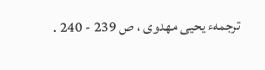ترجمهء يحيى مهدوى ، ص 239 - 240 .